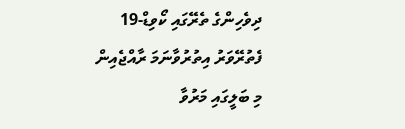ދިވެހިންގެ ތެރޭގައި ކޯވިޑް-19 ފެތުރޭވަރު އިތުރުވާނަމަ ރާއްޖެއިން މި ބަލީގައި މަރުވާ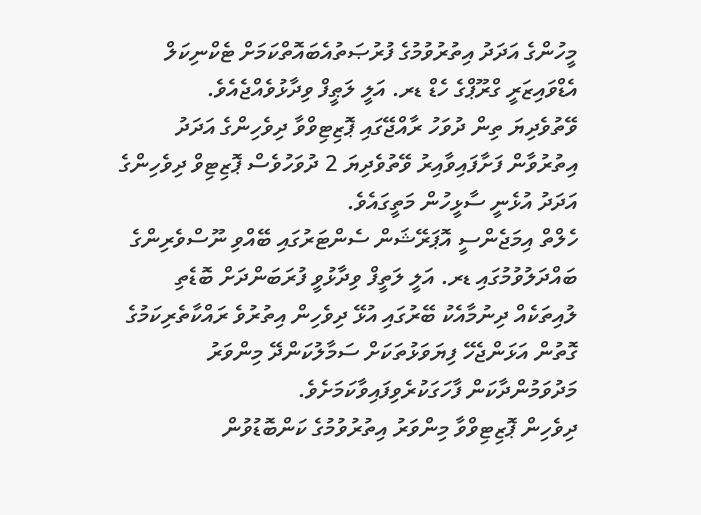މީހުންގެ އަދަދު އިތުރުވުމުގެ ފުރުޞަތުއެބައޮތްކަމަށް ޓެކްނިކަލް އެޑްވައިޒަރީ ގްރޫޕްގެ ހެޑް ޑރ. އަލީ ލަޠީފް ވިދާޅުވެއްޖެއެވެ.
ވޭތުވެދިޔަ ތިން ދުވަހު ރާއްޖޭގައި ޕޮޒިޓިވްވާ ދިވެހިންގެ އަދަދު އިތުރުވާން ފަށާފައިވާއިރު ވޭތުވެދިޔަ 2 ދުވަހުވެސް ޕޮޒިޓިވް ދިވެހިންގެ އަދަދު އުޅެނީ ސާޅީހުން މަތީގައެވެ.
ހެލްތް އިމަޖެންސީ އޮޕަރޭޝަން ސެންޓަރުގައި ބޭއްވި ނޫސްވެރިންގެ ބައްދަލުވުމުގައި ޑރ. އަލީ ލަތީފް ވިދާޅުވީ ފުރަބަންދަށް ބޮޑެތި ލުއިތަކެއް ދިނުމާއެކު ބޭރުގައި އުޅޭ ދިވެހިން އިތުރުވެ ރައްކާތެރިކަމުގެ ގޮތުން އަޅަންޖެހޭ ފިޔަވަޅުތަކަށް ސަމާލުކަންދޭ މިންވަރު މަދުވަމުންދާކަން ފާހަގަކުރެވިފައިވާކަމަށެވެ.
ދިވެހިން ޕޮޒިޓިވްވާ މިންވަރު އިތުރުވުމުގެ ކަންބޮޑުވުން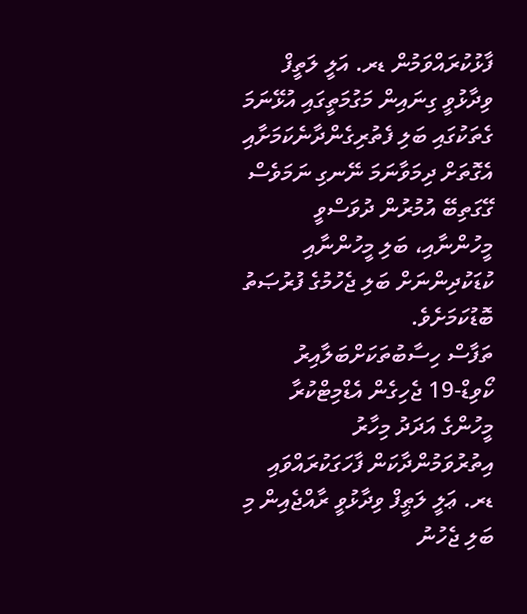ފާޅުކުރައްވަމުން ޑރ. އަލީ ލަތީފް ވިދާޅުވީ ގިނައިން މަގުމަތީގައި އުޅޭނަމަ ގެތަކުގައި ބަލި ފެތުރިގެންދާނެކަމަށާއި އެގޮތަށް ދިމަވާނަމަ ނޭނގި ނަމަވެސް ގޭގަތިބޭ އުމުރުން ދުވަސްވީ މީހުންނާއި، ބަލި މީހުންނާއި ކުޑަކުދިންނަށް ބަލި ޖެހުމުގެ ފުރުޞަތު ބޮޑުކަމަށެވެ.
ތަފާސް ހިސާބުތަކަށްބަލާއިރު ކޯވިޑް-19 ޖެހިގެން އެޑްމިޓްކުރާ މީހުންގެ އަދަދު މިހާރު އިތުރުވަމުންދާކަން ފާހަގަކުރައްވައި ޑރ. ޢަލީ ލަޠީފް ވިދާޅުވީ ރާއްޖެއިން މި ބަލި ޖެހުނު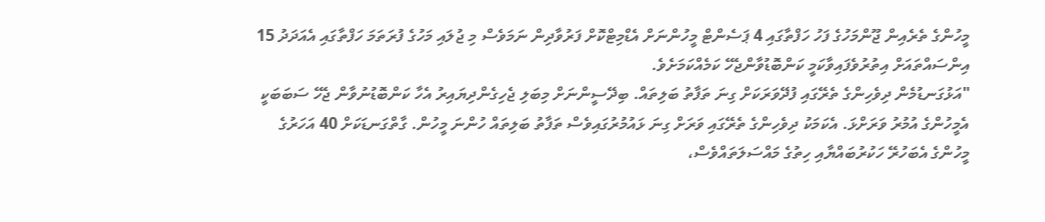މީހުންގެ ތެރެއިން ޖޫންމަހުގެ ފަހު ހަފްތާގައި 4 ޕަސެންޓް މީހުންނަށް އެޑްމިޓްކޮށް ފަރުވާދިން ނަމަވެސް މި ޖުލައި މަހުގެ ފުރަތަމަ ހަފްތާގައި އެއަދަދު 15 އިންސައްތައަށް އިތުރުވެފައިވާކަމީ ކަންބޮޑުވާންޖެހޭ ކަމެއްކަމަށެވެ.
"އަޅުގަނޑުމެން ދިވެހިންގެ ތެރޭގައި ފުދޭވަރަކަށް ގިނަ ތަފާތު ބަލިތައް. ބިދޭސީންނަށް މިބަލި ޖެހިގެންދިޔައިރު އެހާ ކަންބޮޑުނުވާން ޖެހޭ ސަބަބަކީ އެމީހުންގެ އުމުރު ވަރަށްޅަ. އެކަމަކު ދިވެހިންގެ ތެރޭގައި ވަރަށް ގިނަ ޅައުމުރުގައިވެސް ތަފާތު ބަލިތައް ހުންނަ މީހުން. ގާތްގަނޑަކަށް 40 އަހަރުގެ މީހުންގެ އެބަހުރޭ ހަކުރުބައްޔާއި ހިތުގެ މައްސަލަތައްވެސް،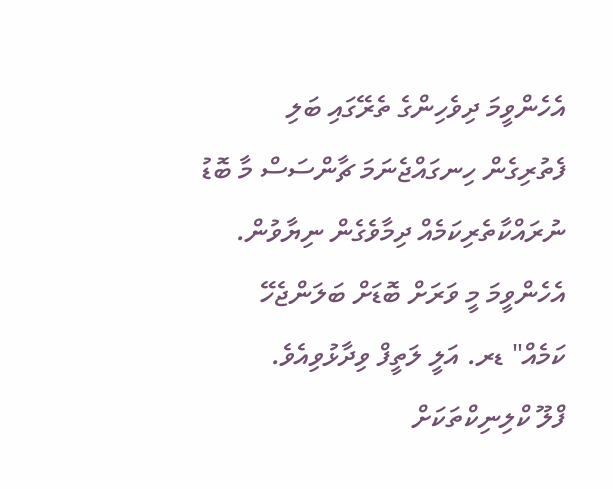އެހެންވީމަ ދިވެހިންގެ ތެރޭގައި ބަލި ފެތުރިގެން ހިނގައްޖެނަމަ ޗާންސަސް މާ ބޮޑު ނުރައްކާތެރިކަމެއް ދިމާވެގެން ނިޔާވުން. އެހެންވީމަ މީ ވަރަށް ބޮޑަށް ބަލަންޖެހޭ ކަމެއް" ޑރ. އަލީ ލަތީފް ވިދާޅުވިއެވެ.
ފްލޫ ކްލިނިކްތަކަށް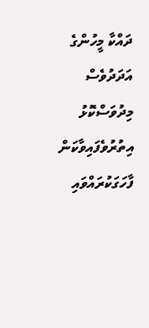ދައްކާ މީހުންގެ އަދަދުވެސް މިދުވަސްކޮޅު އިތުރުވެފައިވާކަން ފާހަގަކުރައްވައި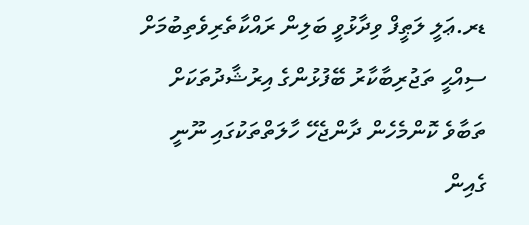ޑރ.ޢަލީ ލަޠީފް ވިދާޅުވީ ބަލިން ރައްކާތެރިވެތިބުމަށް ސިއްޙީ ތަޖުރިބާކާރު ބޭފުޅުންގެ އިރުޝާދުތަކަށް ތަބާވެ ކޮންމެހެން ދާންޖެހޭ ހާލަތްތަކުގައި ނޫނީ ގެއިން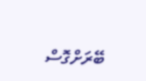ބޭރަށްގޮސް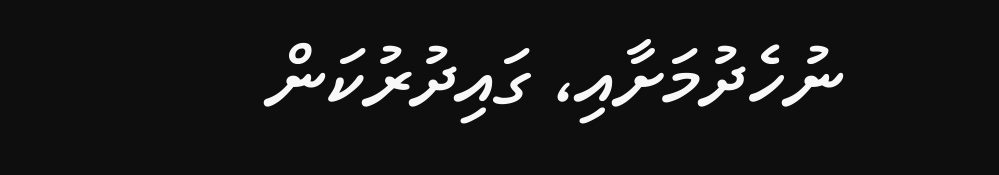ނުހެދުމަށާއި، ގައިދުރުކަން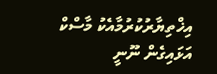އިޚްތިޔާރުކުރުމާއެކު މާސްކް އަޅައިގެން ނޫނީ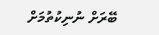ބޭރަށް ނުނިކުތުމަށް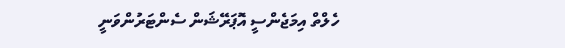ހެލްތް އިމަޖެންސީ އޮޕަރޭޝަން ސެންޓަރުންވަނީ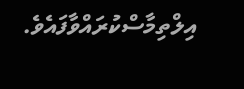އިލްތިމާސްކުރައްވާފައެވެ.